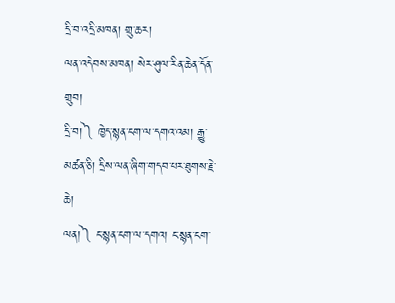དྲི་བ་འདྲི་མཁན། གྲུ་ཆར།
ལན་འདེབས་མཁན། སེར་ཤུལ་རིན་ཆེན་དོན་གྲུབ།
དྲི་བ།༽ ཁྱེད་སྙན་ངག་ལ་དགའ་འམ། རྒྱུ་མཚན་ཅི། དྲིས་ལན་ཞིག་གདབ་པར་ཐུགས་རྗེ་ཆེ།
ལན།༽ ང་སྙན་ངག་ལ་དགའ། ང་སྙན་ངག་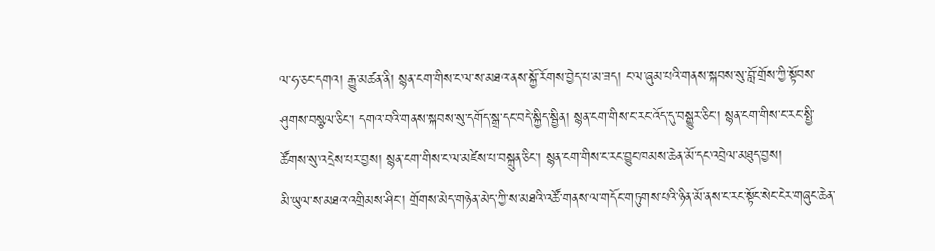ལ་ཧ་ཅང་དགའ། རྒྱུ་མཚན་ནི། སྙན་ངག་གིས་ང་ལ་ས་མཐའ་ནས་སྐྱོ་རོགས་བྱེད་པ་མ་ཟད། ང་ལ་ཞུམ་པའི་གནས་སྐབས་སུ་བློ་གྲོས་ཀྱི་སྟོབས་ཤུགས་བསྩལ་ཅིང་། དགའ་བའི་གནས་སྐབས་སུ་དགོད་སྒྲ་དང་བདེ་སྐྱིད་སྦྱིན། སྙན་ངག་གིས་ང་རང་འོད་དུ་བསྒྱུར་ཅིང་། སྙན་ངག་གིས་ང་རང་སྤྱི་ཚོགས་སུ་འདྲེས་པར་བྱས། སྙན་ངག་གིས་ང་ལ་མཛེས་པ་བསྐྲུན་ཅིང་། སྙན་ངག་གིས་ང་རང་བྱུང་ཁམས་ཆེན་མོ་དང་འབྲེལ་མཐུད་བྱས།
མི་ཡུལ་ས་མཐའ་འགྲིམས་ཤིང་། གྲོགས་མེད་གཉེན་མེད་ཀྱི་ས་མཐའི་འཚོ་གནས་ལ་གདོང་གཏུགས་པའི་ཉིན་མོ་ནས་ང་རང་སྟོང་སེང་ངེར་གཞུང་ཆེན་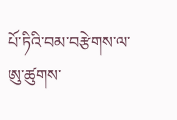པོ་ཏིའི་བམ་བརྩེགས་ལ་ཨུ་ཚུགས་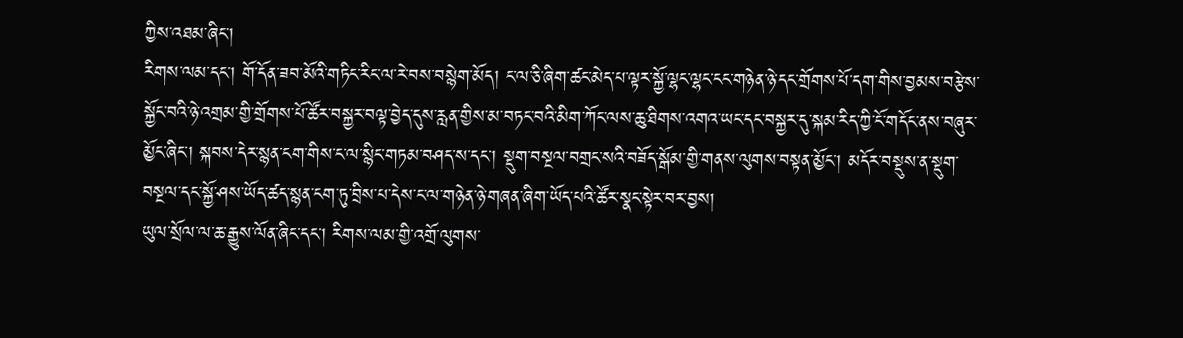ཀྱིས་འཐམ་ཞིང་།
རིགས་ལམ་དང་། གོ་དོན་ཟབ་མོའི་གཏིང་རིང་ལ་རེ་བས་བསྙེག་མོད། ང་ལ་ཅི་ཞིག་ཚང་མེད་པ་ལྟར་སྐྱོ་ལྷང་ལྷང་ངང་གཉེན་ཉེ་དང་གྲོགས་པོ་དག་གིས་བྱམས་བརྩེས་སྐྱོང་བའི་ཉེ་འགྲམ་གྱི་གྲོགས་པོ་ཚོར་བསྐྱར་བལྟ་བྱེད་དུས་རླན་གྱིས་མ་བཏང་བའི་མིག་ཀོང་ལས་ཆུ་ཐིགས་འགའ་ཡང་དང་བསྐྱར་དུ་སྐམ་རིད་ཀྱི་ངོ་གདོང་ནས་བཞུར་མྱོང་ཞིང་། སྐབས་དེར་སྙན་ངག་གིས་ང་ལ་སྙིང་གཏམ་བཤད་ས་དང་། སྡུག་བསྔལ་བགྲང་སའི་བཟོད་སྒོམ་གྱི་གནས་ལུགས་བསྟན་མྱོང་། མདོར་བསྡུས་ན་སྡུག་བསྔལ་དང་སྐྱོ་ཤས་ཡོད་ཚད་སྙན་ངག་ཏུ་བྲིས་པ་དེས་ང་ལ་གཉེན་ཉེ་གཞན་ཞིག་ཡོད་པའི་ཚོར་སྣང་སྟེར་བར་བྱས།
ཡུལ་སྲོལ་ལ་ཆ་རྒྱུས་ལོན་ཞིང་དང་། རིགས་ལམ་གྱི་འགྲོ་ལུགས་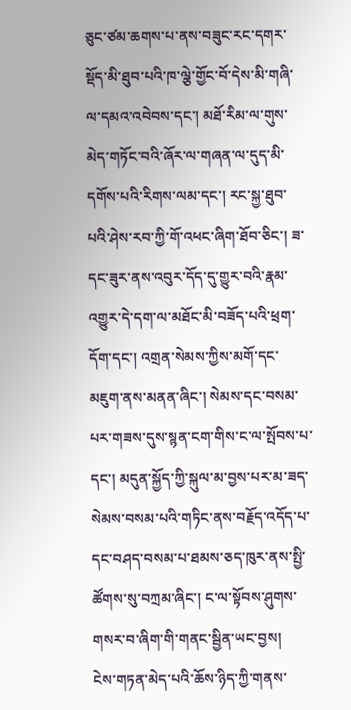ཅུང་ཙམ་ཆགས་པ་ནས་བཟུང་རང་དགར་སྡོད་མི་ཐུབ་པའི་ཁ་ལྕེ་གྱོང་བོ་དེས་མི་གཞི་ལ་དམའ་འབེབས་དང་། མཐོ་རིམ་ལ་གུས་མེད་གཏོང་བའི་ཞོར་ལ་གཞན་ལ་དུད་མི་དགོས་པའི་རིགས་ལམ་དང་། རང་སྐྱ་ཐུབ་པའི་ཤེས་རབ་ཀྱི་གོ་འཕང་ཞིག་ཐོབ་ཅིང་། ཟ་དང་ཟུར་ནས་འབུར་དོད་དུ་གྱུར་བའི་རྣམ་འགྱུར་དེ་དག་ལ་མཐོང་མི་བཟོད་པའི་ཕྲག་དོག་དང་། འགྲན་སེམས་ཀྱིས་མགོ་དང་མཇུག་ནས་མནན་ཞིང་། སེམས་དང་བསམ་པར་གཟས་དུས་སྙན་ངག་གིས་ང་ལ་སྤོབས་པ་དང་། མདུན་སྐྱོད་ཀྱི་སྐུལ་མ་བྱས་པར་མ་ཟད་སེམས་བསམ་པའི་གཏིང་ནས་བརྗོད་འདོད་པ་དང་བཤད་བསམ་པ་ཐམས་ཅད་ཁུར་ནས་སྤྱི་ཚོགས་སུ་བཀྲམ་ཞིང་། ང་ལ་སྟོབས་ཤུགས་གསར་བ་ཞིག་གི་གནང་སྦྱིན་ཡང་བྱས།
ངེས་གཏན་མེད་པའི་ཆོས་ཉིད་ཀྱི་གནས་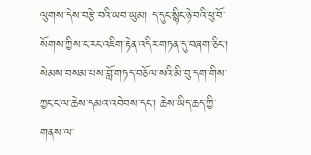ལུགས་དེས་བརྩེ་བའི་ཡབ་ཡུམ། ད་དུང་སྙིང་ཉེ་བའི་ཕུ་བོ་སོགས་ཀྱིས་ང་རང་འཇིག་རྟེན་འདིར་གཏན་དུ་བཞག་ཅིང་། སེམས་བསམ་པས་བློ་གཏད་བཅོལ་སའི་མི་བུ་དག་གིས་ཀྱང་ང་ལ་ཆེས་དམའ་འབེབས་དང་། ཆེས་ཡིད་ཆད་ཀྱི་གནས་ལ་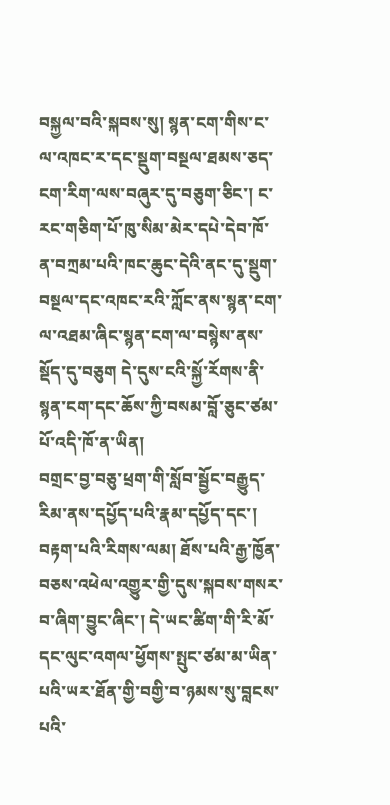བསྐྱལ་བའི་སྐབས་སུ། སྙན་ངག་གིས་ང་ལ་འཁང་ར་དང་སྡུག་བསྔལ་ཐམས་ཅད་ངག་རིག་ལས་བཞུར་དུ་བཅུག་ཅིང་། ང་རང་གཅིག་པོ་ཁུ་སིམ་མེར་དཔེ་དེབ་ཁོ་ན་བཀྲམ་པའི་ཁང་ཆུང་དེའི་ནང་དུ་སྡུག་བསྔལ་དང་འཁང་རའི་ཀློང་ནས་སྙན་ངག་ལ་འཐམ་ཞིང་སྙན་ངག་ལ་བསྙེས་ནས་སྡོད་དུ་བཅུག དེ་དུས་ངའི་སྐྱོ་རོགས་ནི་སྙན་ངག་དང་ཆོས་ཀྱི་བསམ་བློ་ཅུང་ཙམ་པོ་འདི་ཁོ་ན་ཡིན།
བགྲང་བྱ་བཅུ་ཕྲག་གི་སློབ་སྦྱོང་བརྒྱུད་རིམ་ནས་དཔྱོད་པའི་རྣམ་དཔྱོད་དང་། བརྟག་པའི་རིགས་ལམ། ཐོས་པའི་རྒྱ་ཁྱོན་བཅས་འཕེལ་འགྱུར་གྱི་དུས་སྐབས་གསར་བ་ཞིག་བྱུང་ཞིང་། དེ་ཡང་ཚིག་གི་རི་མོ་དང་ལུང་འགལ་ཕྱོགས་སྤུང་ཙམ་མ་ཡིན་པའི་ཡར་ཐོན་གྱི་བགྱི་བ་ཉམས་སུ་བླངས་པའི་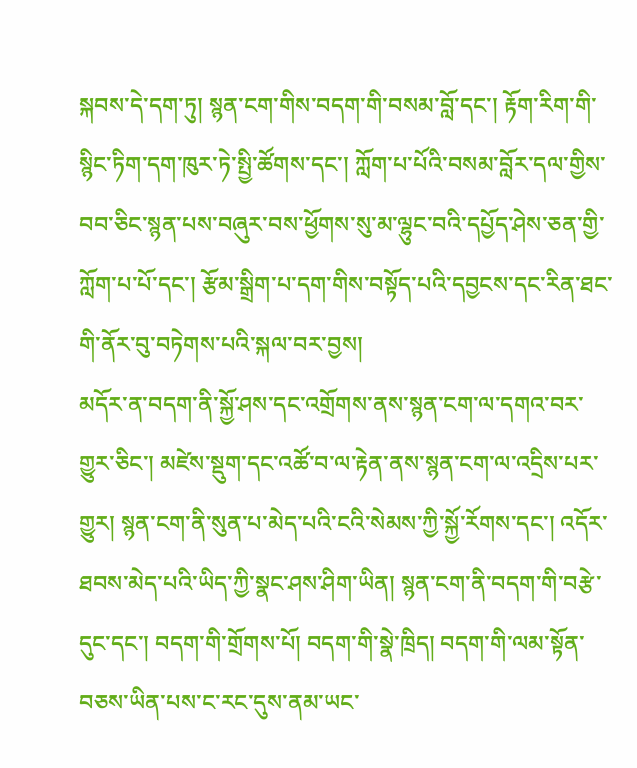སྐབས་དེ་དག་ཏུ། སྙན་ངག་གིས་བདག་གི་བསམ་བློ་དང་། རྟོག་རིག་གི་སྙིང་ཏིག་དག་ཁུར་ཏེ་སྤྱི་ཚོགས་དང་། ཀློག་པ་པོའི་བསམ་བློར་དལ་གྱིས་བབ་ཅིང་སྙན་པས་བཞུར་བས་ཕྱོགས་སུ་མ་ལྷུང་བའི་དཔྱོད་ཤེས་ཅན་གྱི་ཀློག་པ་པོ་དང་། རྩོམ་སྒྲིག་པ་དག་གིས་བསྟོད་པའི་དབྱངས་དང་རིན་ཐང་གི་ནོར་བུ་བཏེགས་པའི་སྐལ་བར་བྱས།
མདོར་ན་བདག་ནི་སྐྱོ་ཤས་དང་འགྲོགས་ནས་སྙན་ངག་ལ་དགའ་བར་གྱུར་ཅིང་། མཛེས་སྡུག་དང་འཚོ་བ་ལ་རྟེན་ནས་སྙན་ངག་ལ་འདྲིས་པར་གྱུར། སྙན་ངག་ནི་སུན་པ་མེད་པའི་ངའི་སེམས་ཀྱི་སྐྱོ་རོགས་དང་། འདོར་ཐབས་མེད་པའི་ཡིད་ཀྱི་སྣང་ཤས་ཤིག་ཡིན། སྙན་ངག་ནི་བདག་གི་བརྩེ་དུང་དང་། བདག་གི་གྲོགས་པོ། བདག་གི་སྣེ་ཁྲིད། བདག་གི་ལམ་སྟོན་བཅས་ཡིན་པས་ང་རང་དུས་ནམ་ཡང་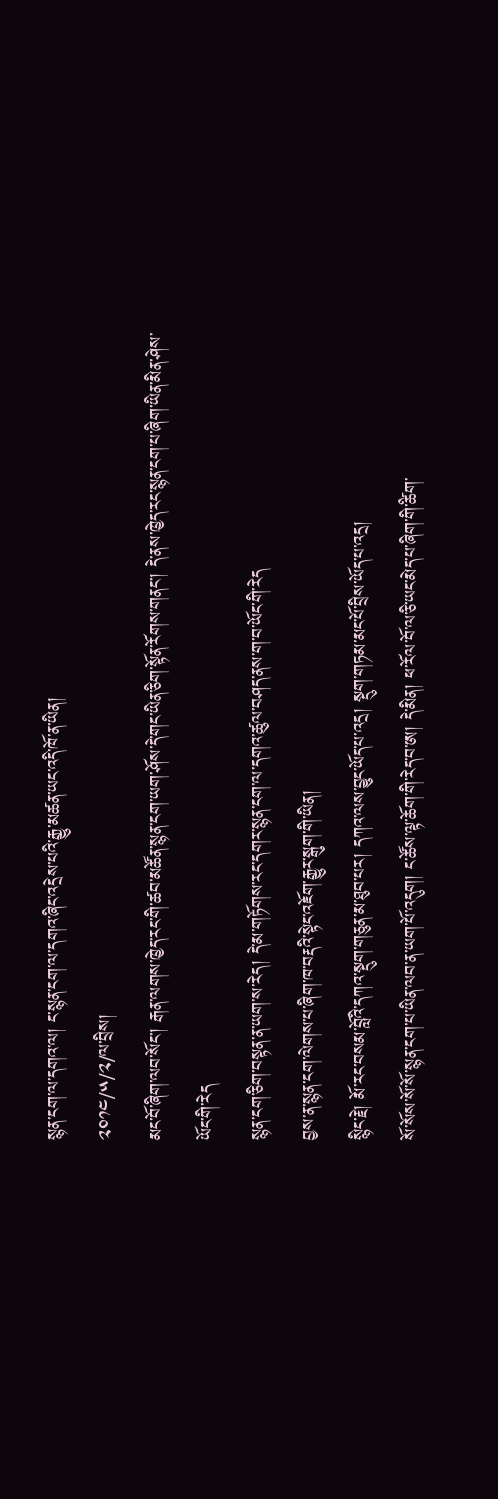སྙན་ངག་ལ་དགའ་ལ། ང་སྙན་ངག་ལ་དགའ་ཞིང་འདྲེས་པའི་རྒྱུ་མཚན་ཡང་འདི་ཁོ་ན་ཡིན།
༢༠༡༤/༥/༢/ལ་བྲིས།
མང་བོ་ཞིག་ལབ་སོང་། རྒན་ལགས་ཁྱེད་རང་གི་ཚབ་མཚོན་སྙན་ངག་ཡག་ཤོས་དེ་གང་ཡིན་ཅིག་སྟོན་རོགས་གནང་། དེ་ནས་ཁྱེད་རང་སྙན་ངག་པ་ཞིག་ཡིན་མིན་ཤེས་ཡོང་གི་རེད
སྙན་ངག་ཅིག་བསྟན་ན་ཡག་ས་རེད། དེ་མ་གཏོགས་རང་དགར་སྙན་ངག་ལ་དགའ་ཚུལ་བཤད་ནས་ག་བ་ཡོང་གི་རེད
བྱས་ན་སྙན་ངག་ལེགས་པ་ཞིག་ཁ་བརྡའི་སྟེང་འཇོག་རྒྱུར་སྒུག་གི་ཡིན།
སྙིང་རྗེ། མོ་རང་བསམ་བློའི་དཀའ་སྡུག་གཅུན་མ་ཐུབ་པར། དཀའ་ལས་བྱུང་ཡོད་པ་འདྲ། སྡུག་གཏམ་མང་པོ་བྲིས་ཡོད་པ་འདྲ།
སོ་སོས་སོ་སོ་སྙན་ངག་པ་ཡིན་ལབ་ན་ཡག་པོ་འདུག། ང་ཚོས་ལྟ་ཆོག་གི་རེད་བ་ཨ། དེ་མིན། ཕ་རོལ་བོ་ལ་ཅི་ཡང་མེད་པ་ཞིག་གི་ཚིག་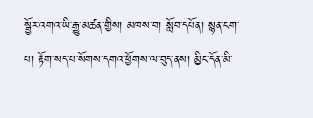སྦྱོར་འགའ་ཡི་རྒྱུ་མཚན་གྱིས། མཁས་བ། སློབ་དཔོན། སྙན་ངག་པ། རྟོག་སད་པ་སོགས་དགའ་ཕྱོགས་ལ་བུད་ནས། མྱིང་དོན་མི་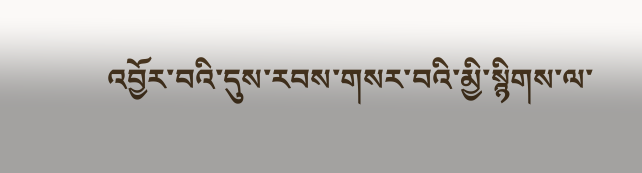འབྱོར་བའི་དུས་རབས་གསར་བའི་མྱི་སྙིགས་ལ་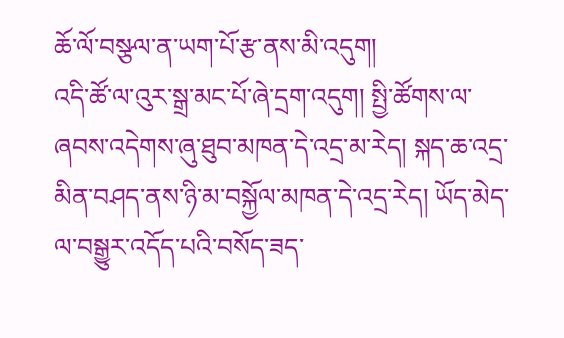ཆོ་ལོ་བསྩལ་ན་ཡག་པོ་རྩ་ནས་མི་འདུག།
འདི་ཚོ་ལ་འུར་སྒྲ་མང་པོ་ཞེ་དྲག་འདུག། སྤྱི་ཚོགས་ལ་ཞབས་འདེགས་ཞུ་ཐུབ་མཁན་དེ་འདྲ་མ་རེད། སྐད་ཆ་འདྲ་མིན་བཤད་ནས་ཉི་མ་བསྐྱོལ་མཁན་དེ་འདྲ་རེད། ཡོད་མེད་ལ་བསྒྱུར་འདོད་པའི་བསོད་ཟད་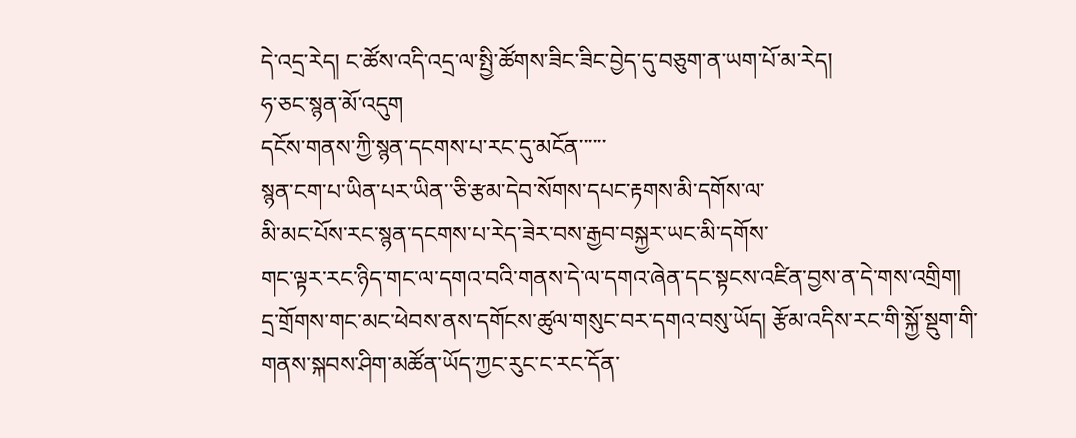དེ་འདྲ་རེད། ང་ཚོས་འདི་འདྲ་ལ་སྤྱི་ཚོགས་ཟིང་ཟིང་བྱེད་དུ་བཅུག་ན་ཡག་པོ་མ་རེད།
ཧ་ཅང་སྙན་མོ་འདུག
དངོས་གནས་ཀྱི་སྙན་དངགས་པ་རང་དུ་མངོན་་་་་་
སྙན་ངག་པ་ཡིན་པར་ཡིན་་ཅི་རྩམ་དེབ་སོགས་དཔང་རྟགས་མི་དགོས་ལ་
མི་མང་པོས་རང་སྙན་དངགས་པ་རེད་ཟེར་བས་རྒྱབ་བསྐྱར་ཡང་མི་དགོས་
གང་ལྟར་རང་ཉིད་གང་ལ་དགའ་བའི་གནས་དེ་ལ་དགའ་ཞེན་དང་སྟངས་འཛིན་བྱས་ན་དེ་གས་འགྲིག།
དྲ་གྲོགས་གང་མང་ཕེབས་ནས་དགོངས་ཚུལ་གསུང་བར་དགའ་བསུ་ཡོད། རྩོམ་འདིས་རང་གི་སྐྱོ་སྡུག་གི་གནས་སྐབས་ཤིག་མཚོན་ཡོད་ཀྱང་རུང་ང་རང་དོན་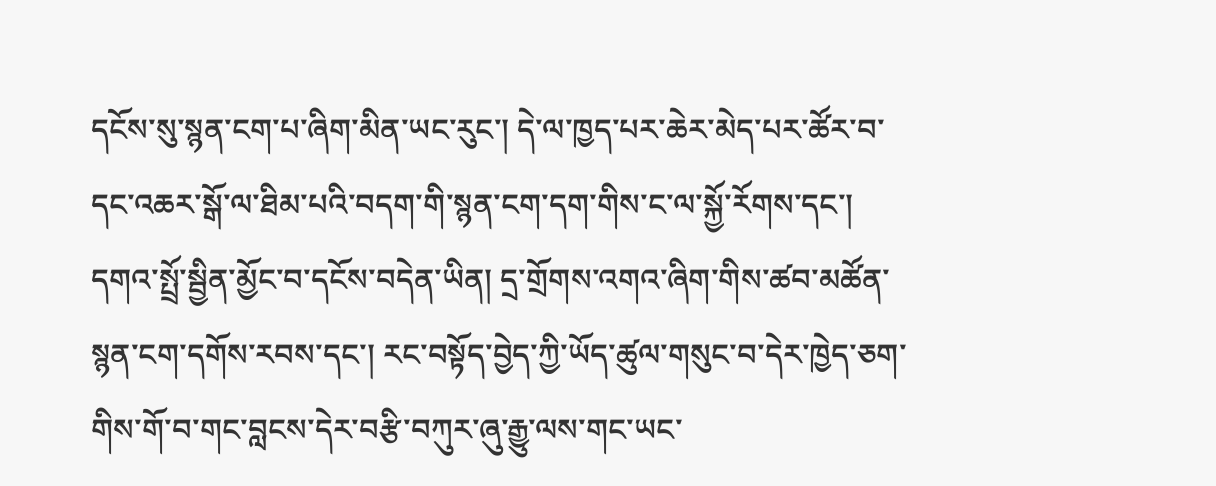དངོས་སུ་སྙན་ངག་པ་ཞིག་མིན་ཡང་རུང་། དེ་ལ་ཁྱད་པར་ཆེར་མེད་པར་ཚོར་བ་དང་འཆར་སྒོ་ལ་ཐིམ་པའི་བདག་གི་སྙན་ངག་དག་གིས་ང་ལ་སྐྱོ་རོགས་དང་། དགའ་སྤྲོ་སྦྱིན་མྱོང་བ་དངོས་བདེན་ཡིན། དྲ་གྲོགས་འགའ་ཞིག་གིས་ཚབ་མཚོན་སྙན་ངག་དགོས་རབས་དང་། རང་བསྟོད་བྱེད་ཀྱི་ཡོད་ཚུལ་གསུང་བ་དེར་ཁྱེད་ཅག་གིས་གོ་བ་གང་བླངས་དེར་བརྩི་བཀུར་ཞུ་རྒྱུ་ལས་གང་ཡང་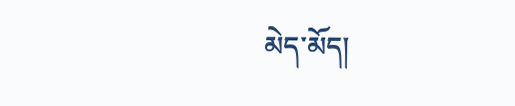མེད་མོད།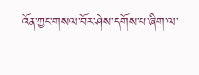འོན་ཀྱང་གསལ་བོར་ཤེས་དགོས་པ་ཞིག་ལ་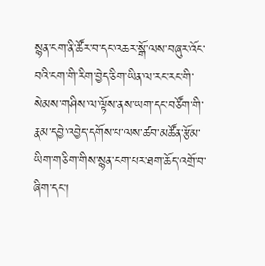སྙན་ངག་ནི་ཚོར་བ་དང་འཆར་སྒོ་ལས་བཞུར་འོང་བའི་ངག་གི་རིག་བྱེད་ཅིག་ཡིན་ལ་རང་རང་གི་སེམས་གཤིས་ལ་ལྟོས་ནས་ཡག་དང་བཙོག་གི་རྣམ་དབྱེ་འབྱེད་དགོས་པ་ལས་ཚབ་མཚོན་རྩོམ་ཡིག་གཅིག་གིས་སྙན་ངག་པར་ཐག་ཆོད་འགྲོ་བ་ཞིག་དང་།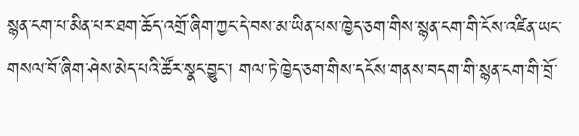སྙན་ངག་པ་མིན་པར་ཐག་ཆོད་འགྲོ་ཞིག་ཀྱང་དེ་བས་མ་ཡིན་པས་ཁྱེད་ཅག་གིས་སྙན་ངག་གི་ངོས་འཛིན་ཡང་གསལ་བོ་ཞིག་ཤེས་མེད་པའི་ཚོར་སྣང་བྱུང་། གལ་ཏེ་ཁྱེད་ཅག་གིས་དངོས་གནས་བདག་གི་སྙན་ངག་གི་བྲོ་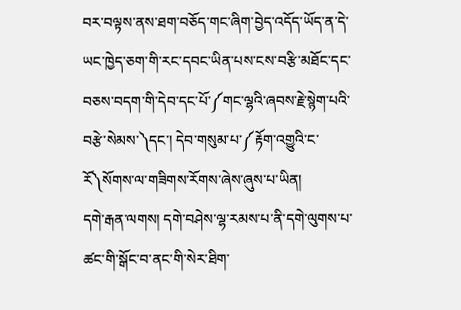བར་བལྟས་ནས་ཐག་བཅོད་གང་ཞིག་བྱེད་འདོད་ཡོད་ན་དེ་ཡང་ཁྱེད་ཅག་གི་རང་དབང་ཡིན་པས་ངས་བརྩི་མཐོང་དང་བཅས་བདག་གི་དེབ་དང་པོ་༼གང་ལྷའི་ཞབས་རྗེ་སྙེག་པའི་བརྩེ་སེམས་༽དང་། དེབ་གསུམ་པ་༼རྟོག་འགྱུའི་ང་རོ༽སོགས་ལ་གཟིགས་རོགས་ཞེས་ཞུས་པ་ཡིན།
དགེ་རྒན་ལགས། དགེ་བཤེས་ལྷ་རམས་པ་ནི་དགེ་ལུགས་པ་ཚང་གི་སྒོང་བ་ནང་གི་སེར་ཐིག་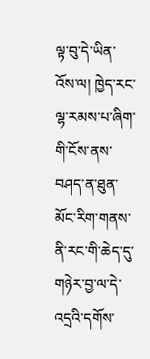ལྟ་བུ་དེ་ཡིན་འོས་ལ། ཁྱེད་རང་ལྷ་རམས་པ་ཞིག་གི་ངོས་ནས་བཤད་ན་ཐུན་མོང་རིག་གནས་ནི་རང་གི་ཆེད་དུ་གཉེར་བྱ་ལ་དེ་འདྲའི་དགོས་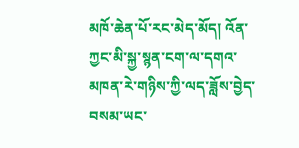མཁོ་ཆེན་པོ་རང་མེད་མོད། འོན་ཀྱང་མི་སྐྱ་སྙན་ངག་ལ་དགའ་མཁན་རེ་གཉིས་ཀྱི་ལད་ཟློས་བྱེད་བསམ་ཡང་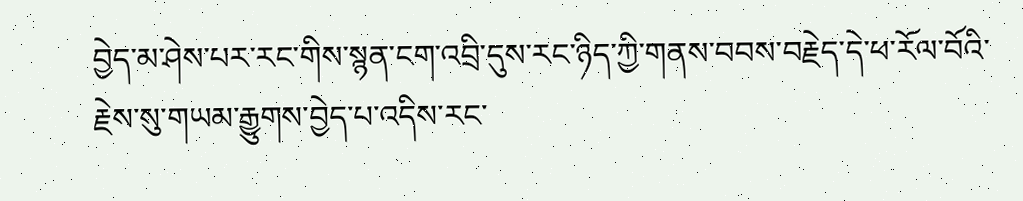བྱེད་མ་ཤེས་པར་རང་གིས་སྙན་ངག་འབྲི་དུས་རང་ཉིད་ཀྱི་གནས་བབས་བརྗེད་དེ་ཕ་རོལ་བོའི་རྗེས་སུ་གཡམ་རྒྱུགས་བྱེད་པ་འདིས་རང་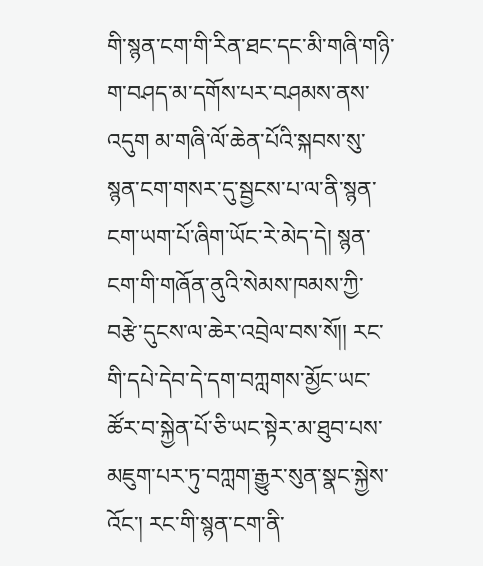གི་སྙན་ངག་གི་རིན་ཐང་དང་མི་གཞི་གཉི་ག་བཤད་མ་དགོས་པར་བཤམས་ནས་འདུག མ་གཞི་ལོ་ཆེན་པོའི་སྐབས་སུ་སྙན་ངག་གསར་དུ་སྦྱངས་པ་ལ་ནི་སྙན་ངག་ཡག་པོ་ཞིག་ཡོང་རེ་མེད་དེ། སྙན་ངག་གི་གཞོན་ནུའི་སེམས་ཁམས་ཀྱི་བརྩེ་དུངས་ལ་ཆེར་འབྲེལ་བས་སོ།། རང་གི་དཔེ་དེབ་དེ་དག་བཀླགས་མྱོང་ཡང་ཚོར་བ་སྐྱེན་པོ་ཅི་ཡང་སྟེར་མ་ཐུབ་པས་མཇུག་པར་ཏུ་བཀླག་རྒྱུར་སུན་སྣང་སྐྱེས་འོང་། རང་གི་སྙན་ངག་ནི་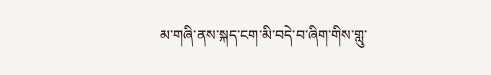མ་གཞི་ནས་སྐད་ངག་མི་བདེ་བ་ཞིག་གིས་གླུ་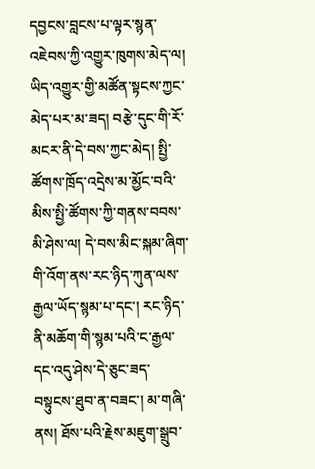དབྱངས་བླངས་པ་ལྟར་སྙན་འཇེབས་ཀྱི་འགྱུར་ཁུགས་མེད་ལ། ཡིད་འགྱུར་གྱི་མཚོན་སྟངས་ཀྱང་མེད་པར་མ་ཟད། བརྩེ་དུང་གི་རོ་མངར་ནི་དེ་བས་ཀྱང་མེད། སྤྱི་ཚོགས་ཁྲོད་འདྲེས་མ་མྱོང་བའི་མིས་སྤྱི་ཚོགས་ཀྱི་གནས་བབས་མི་ཤེས་ལ། དེ་བས་མིང་སྐམ་ཞིག་གི་འོག་ནས་རང་ཉིད་ཀུན་ལས་རྒྱལ་ཡོད་སྙམ་པ་དང་། རང་ཉིད་ནི་མཆོག་གི་སྙམ་པའི་ང་རྒྱལ་དང་འདུ་ཤེས་དེ་ཅུང་ཟད་བསྟུངས་ཐུབ་ན་བཟང་། མ་གཞི་ནས། ཐོས་པའི་རྗེས་མཇུག་སྒྲུབ་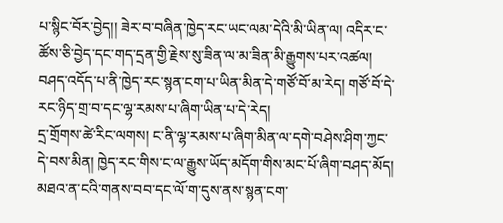པ་སྙིང་བོར་བྱེད།། ཟེར་བ་བཞིན་ཁྱེད་རང་ཡང་ལམ་དེའི་མི་ཡིན་ལ། འདིར་ང་ཚོས་ཅི་བྱེད་དང་གད་དྲན་གྱི་རྗེས་སུ་ཟིན་ལ་མ་ཟིན་མི་རྒྱུགས་པར་འཚལ། བཤད་འདོད་པ་ནི་ཁྱེད་རང་སྙན་ངག་པ་ཡིན་མིན་དེ་གཙོ་བོ་མ་རེད། གཙོ་བོ་དེ་རང་ཉིད་གྲ་བ་དང་ལྷ་རམས་པ་ཞིག་ཡིན་པ་དེ་རེད།
དྲ་གྲོགས་ཚེ་རིང་ལགས། ང་ནི་ལྷ་རམས་པ་ཞིག་མིན་ལ་དགེ་བཤེས་ཤིག་ཀྱང་དེ་བས་མིན། ཁྱེད་རང་གིས་ང་ལ་རྒྱུས་ཡོད་མདོག་གིས་མང་པོ་ཞིག་བཤད་མོད། མཐའ་ན་ངའི་གནས་བབ་དང་ལོ་ག་དུས་ནས་སྙན་ངག་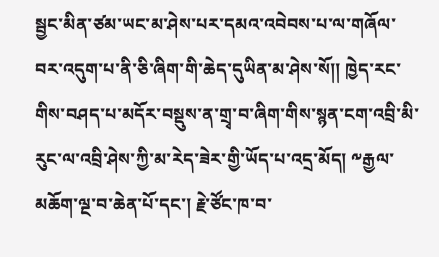སྦྱང་མིན་ཙམ་ཡང་མ་ཤེས་པར་དམའ་འབེབས་པ་ལ་གཞོལ་བར་འདུག་པ་ནི་ཅི་ཞིག་གི་ཆེད་དུཡིན་མ་ཤེས་སོ།། ཁྱེད་རང་གིས་བཤད་པ་མདོར་བསྡུས་ན་གྲྭ་བ་ཞིག་གིས་སྙན་ངག་འབྲི་མི་རུང་ལ་འབྲི་ཤེས་ཀྱི་མ་རེད་ཟེར་གྱི་ཡོད་པ་འདྲ་མོད། ༸རྒྱལ་མཆོག་ལྔ་བ་ཆེན་པོ་དང་། རྗེ་ཙོང་ཁ་བ་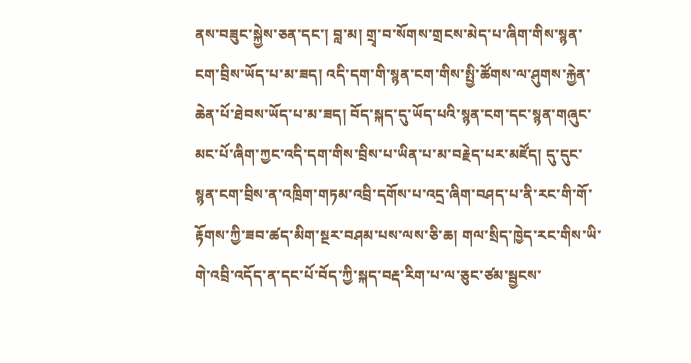ནས་བཟུང་སྐྱེས་ཅན་དང་། བླ་མ། གྲྭ་བ་སོགས་གྲངས་མེད་པ་ཞིག་གིས་སྙན་ངག་བྲིས་ཡོད་པ་མ་ཟད། འདི་དག་གི་སྙན་ངག་གིས་སྤྱི་ཚོགས་ལ་ཤུགས་རྐྱེན་ཆེན་པོ་ཐེབས་ཡོད་པ་མ་ཟད། བོད་སྐད་དུ་ཡོད་པའི་སྙན་ངག་དང་སྙན་གཞུང་མང་པོ་ཞིག་ཀྱང་འདི་དག་གིས་བྲིས་པ་ཡིན་པ་མ་བརྗེད་པར་མཛོད། དུ་དུང་སྙན་ངག་བྲིས་ན་འཁྲིག་གཏམ་འབྲི་དགོས་པ་འདྲ་ཞིག་བཤད་པ་ནི་རང་གི་གོ་རྟོགས་ཀྱི་ཟབ་ཚད་མིག་སྔར་བཤམ་པས་ལས་ཅི་ཆ། གལ་སྲིད་ཁྱེད་རང་གིས་ཡི་གེ་འབྲི་འདོད་ན་དང་པོ་བོད་ཀྱི་སྐད་བརྡ་རིག་པ་ལ་ཅུང་ཙམ་སྦྱངས་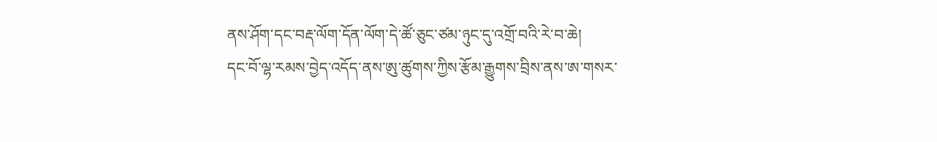ནས་ཤོག་དང་བརྡ་ལོག་དོན་ལོག་དེ་ཚོ་ཅུང་ཙམ་ཉུང་དུ་འགྲོ་བའི་རེ་བ་ཆེ།
དང་བོ་ལྷ་རམས་བྱེད་འདོད་ནས་ཨུ་ཚུགས་ཀྱིས་རྩོམ་རྒྱུགས་བྲིས་ནས་ཨ་གསར་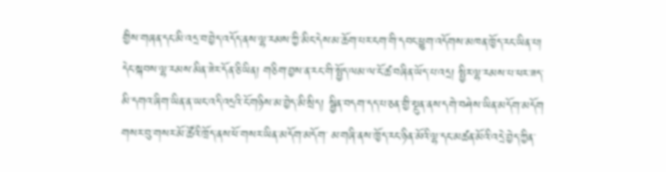གྱིས་གཞན་དང་མི་འདྲ་བ་བྱེད་འདོད་ནས་ལྷ་རམས་ཀྱི་མིང་དེས་མ་ཆོག་པར་ངག་གི་དབང་ཕྱུག་འདོགས་མཁན་ཁྱོད་རང་ཡིན་པ། དེང་སྐབས་ལྷ་རམས་མིན་ཟེར་དོན་ཅི་ཡིན། གཅིག་བྱས་ན་རང་གི་སྤྱོད་ལམ་ལ་ངོ་ཚ་བཞིན་ཡོད་པ་འདྲ། སྤྱིར་ལྷ་རམས་པ་ཕར་ཟད་མི་དགའ་ཞིག་ཡིན་ན་ཡང་འདི་འདྲའི་ངོ་གཉིས་མ་བྱེད་མི་སྲིད། སྦྱིན་བདག་དད་པ་ཅན་གྱི་སྔུན་ནས་དགེ་བཤེས་ཡིན་མདོག་མདོག གསར་བུ་གསར་མོ་ཚོའི་ཁྲོད་ནས་ཕོ་གསར་ཡིན་མདོག་མདོག་ མ་གཞི་ནས་ཁྱོད་རང་ཉིན་མོའི་ལྷ་དང་མཚན་མོའི་འདྲེ་བྱེད་ཀྱིན་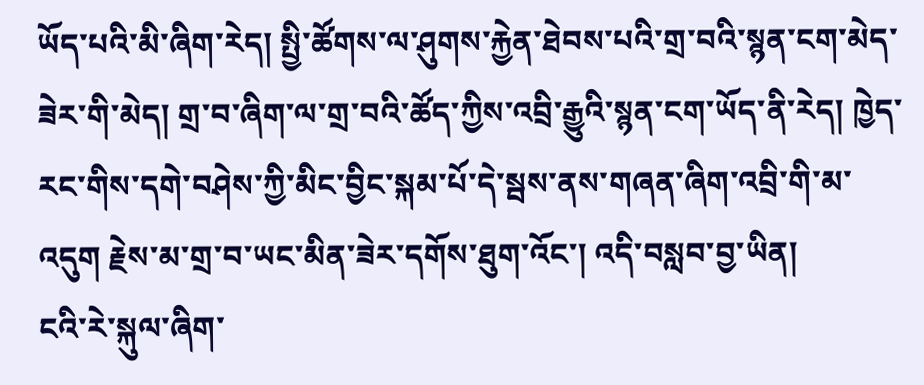ཡོད་པའི་མི་ཞིག་རེད། སྤྱི་ཚོགས་ལ་ཤུགས་རྐྱེན་ཐེབས་པའི་གྲ་བའི་སྙན་ངག་མེད་ཟེར་གི་མེད། གྲ་བ་ཞིག་ལ་གྲ་བའི་ཚོད་ཀྱིས་འབྲི་རྒྱུའི་སྙན་ངག་ཡོད་ནི་རེད། ཁྱེད་རང་གིས་དགེ་བཤེས་ཀྱི་མིང་བྱིང་སྐམ་པོ་དེ་སྦས་ནས་གཞན་ཞིག་འབྲི་གི་མ་འདུག རྗེས་མ་གྲ་བ་ཡང་མིན་ཟེར་དགོས་ཐུག་འོང་། འདི་བསླབ་བྱ་ཡིན།
ངའི་རེ་སྐུལ་ཞིག་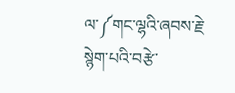ལ་༼གང་ལྷའི་ཞབས་རྗེ་སྙེག་པའི་བརྩེ་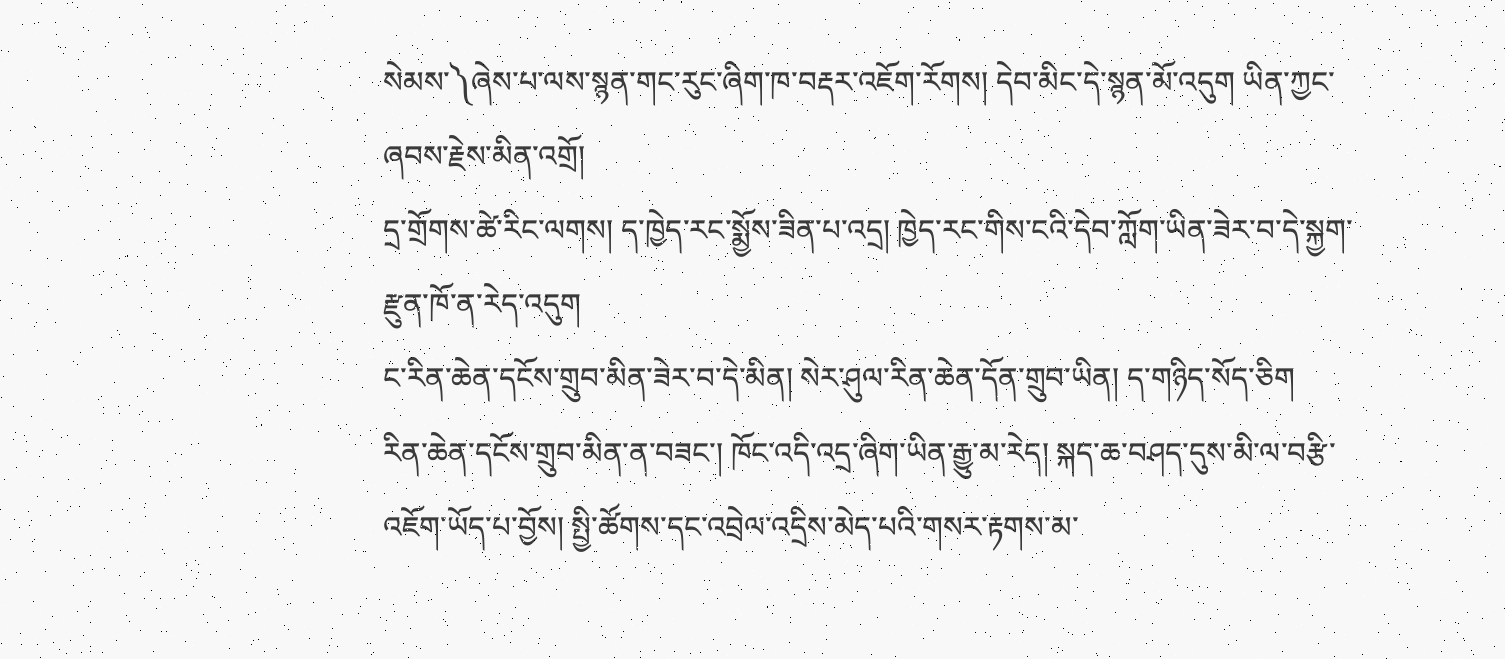སེམས་༽ཞེས་པ་ལས་སྙན་གང་རུང་ཞིག་ཁ་བརྡར་འཇོག་རོགས། དེབ་མིང་དེ་སྙན་མོ་འདུག ཡིན་ཀྱང་ཞབས་རྗེས་མིན་འགྲོ།
དྲ་གྲོགས་ཚེ་རིང་ལགས། ད་ཁྱེད་རང་སྨྱོས་ཟིན་པ་འདྲ། ཁྱེད་རང་གིས་ངའི་དེབ་ཀློག་ཡིན་ཟེར་བ་དེ་སྐྱག་རྫུན་ཁོ་ན་རེད་འདུག
ང་རིན་ཆེན་དངོས་གྲུབ་མིན་ཟེར་བ་དེ་མིན། སེར་ཤུལ་རིན་ཆེན་དོན་གྲུབ་ཡིན། ད་གཉིད་སོད་ཅིག
རིན་ཆེན་དངོས་གྲུབ་མིན་ན་བཟང་། ཁོང་འདི་འདྲ་ཞིག་ཡིན་རྒྱུ་མ་རེད། སྐད་ཆ་བཤད་དུས་མི་ལ་བརྩི་འཇོག་ཡོད་པ་བྱོས། སྤྱི་ཚོགས་དང་འབྲེལ་འདྲིས་མེད་པའི་གསར་རྟགས་མ་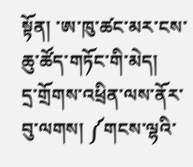སྟོན། ་ཨ་ཁུ་ཚང་མར་ངས་ཆུ་ཚོད་གཏོང་གི་མེད།
དྲ་གྲོགས་འཕྲིན་ལས་ནོར་བུ་ལགས། ༼གངས་ལྷའི་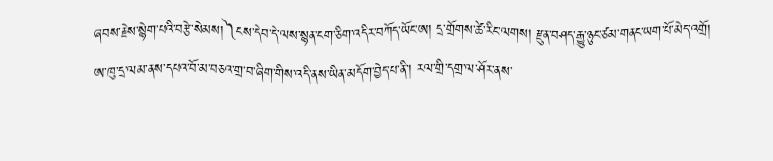ཞབས་རྗེས་སྙེག་པའི་བརྩེ་སེམས།༽ངས་དེབ་དེ་ལས་སྙན་ངག་ཅིག་འདིར་བཀོད་ཡོང་ཨ། དྲ་གྲོགས་ཚེ་རིང་ལགས། རྫུན་བཤད་རྒྱུ་ཉུང་ཙམ་གནང་ཡག་པོ་མེད་འགྲོ།
ཨ་ཁུ་དྲ་ལམ་ནས་དཔའ་བོ་མ་བཅའ་གྲ་བ་ཞིག་གིས་འདི་ནས་ཡིན་མདོག་བྱེད་པ་ནི་། རལ་གྲི་དགྲ་ལ་ཤོར་ནས་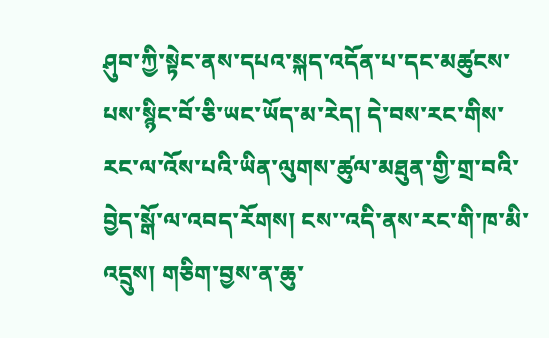ཤུབ་ཀྱི་སྟེང་ནས་དཔའ་སྐད་འདོན་པ་དང་མཚུངས་པས་སྙིང་བོ་ཅི་ཡང་ཡོད་མ་རེད། དེ་བས་རང་གིས་རང་ལ་འོས་པའི་ཡིན་ལུགས་ཚུལ་མཐུན་གྱི་གྲ་བའི་བྱེད་སྒོ་ལ་འབད་རོགས། ངས་་འདི་ནས་རང་གི་ཁ་མི་འདྲུས། གཅིག་བྱས་ན་ཆུ་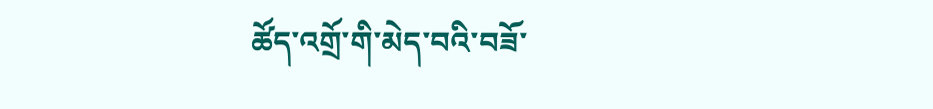ཚོད་འགྲོ་གི་མེད་བའི་བཟོ་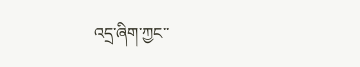འདྲ་ཞིག་ཀྱང་་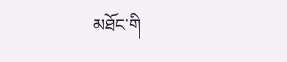མཐོང་གི